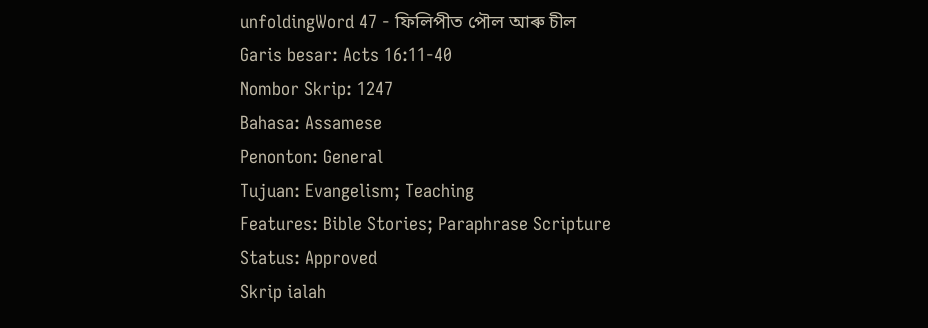unfoldingWord 47 - ফিলিপীত পৌল আৰু চীল
Garis besar: Acts 16:11-40
Nombor Skrip: 1247
Bahasa: Assamese
Penonton: General
Tujuan: Evangelism; Teaching
Features: Bible Stories; Paraphrase Scripture
Status: Approved
Skrip ialah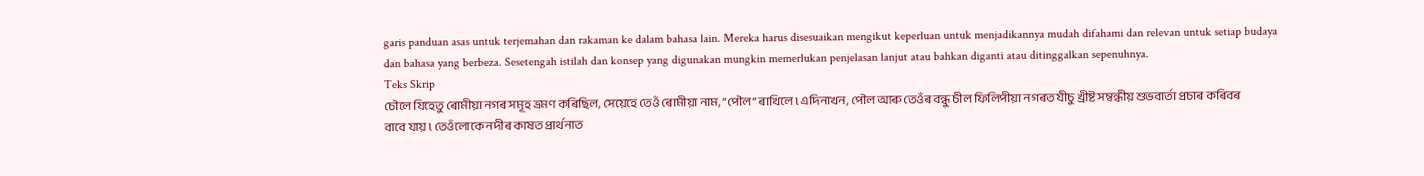garis panduan asas untuk terjemahan dan rakaman ke dalam bahasa lain. Mereka harus disesuaikan mengikut keperluan untuk menjadikannya mudah difahami dan relevan untuk setiap budaya dan bahasa yang berbeza. Sesetengah istilah dan konsep yang digunakan mungkin memerlukan penjelasan lanjut atau bahkan diganti atau ditinggalkan sepenuhnya.
Teks Skrip
চৌলে যিহেতু ৰোমীয়া নগৰ সমূহ ভ্ৰমণ কৰিছিল, সেয়েহে তেওঁ ৰোমীয়া নাম, “পৌল” ৰাখিলে ৷ এদিনাখন, পৌল আৰু তেওঁৰ বন্ধু চীল ফিলিপীয়া নগৰত যীচু খ্ৰীষ্ট সম্বন্ধীয় শুভবাৰ্তা প্ৰচাৰ কৰিবৰ বাবে যায় ৷ তেওঁলোকে নদীৰ কাষত প্ৰাৰ্থনাত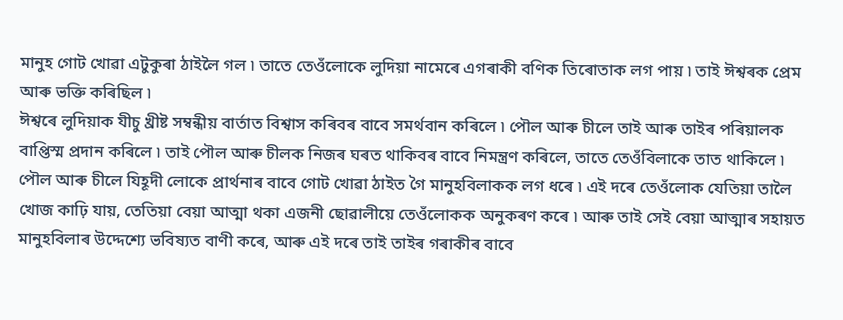মানুহ গোট খোৱা এটুকুৰা ঠাইলৈ গল ৷ তাতে তেওঁলোকে লুদিয়া নামেৰে এগৰাকী বণিক তিৰোতাক লগ পায় ৷ তাই ঈশ্বৰক প্ৰেম আৰু ভক্তি কৰিছিল ৷
ঈশ্বৰে লুদিয়াক যীচু খ্ৰীষ্ট সম্বন্ধীয় বাৰ্তাত বিশ্বাস কৰিবৰ বাবে সমৰ্থবান কৰিলে ৷ পৌল আৰু চীলে তাই আৰু তাইৰ পৰিয়ালক বাপ্তিস্ম প্ৰদান কৰিলে ৷ তাই পৌল আৰু চীলক নিজৰ ঘৰত থাকিবৰ বাবে নিমন্ত্ৰণ কৰিলে, তাতে তেওঁবিলাকে তাত থাকিলে ৷
পৌল আৰু চীলে যিহূদী লোকে প্ৰাৰ্থনাৰ বাবে গোট খোৱা ঠাইত গৈ মানুহবিলাকক লগ ধৰে ৷ এই দৰে তেওঁলোক যেতিয়া তালৈ খোজ কাঢ়ি যায়, তেতিয়া বেয়া আত্মা থকা এজনী ছোৱালীয়ে তেওঁলোকক অনুকৰণ কৰে ৷ আৰু তাই সেই বেয়া আত্মাৰ সহায়ত মানুহবিলাৰ উদ্দেশ্যে ভবিষ্যত বাণী কৰে, আৰু এই দৰে তাই তাইৰ গৰাকীৰ বাবে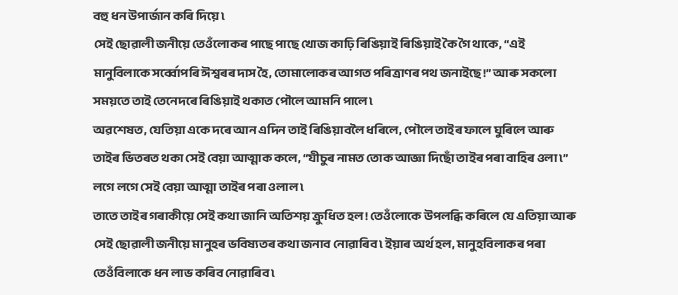বহু ধন উপাৰ্জান কৰি দিয়ে ৷
সেই ছোৱালী জনীয়ে তেওঁলোকৰ পাছে পাছে খোজ কাঢ়ি ৰিঙিয়াই ৰিঙিয়াই কৈ গৈ থাকে, “এই মানুবিলাকে সৰ্ব্বোপৰি ঈশ্বৰৰ দাস হৈ, তোমালোকৰ আগত পৰিত্ৰাণৰ পথ জনাইছে !” আৰু সকলো সময়তে তাই তেনেদৰে ৰিঙিয়াই থকাত পৌলে আমনি পালে ৷
অৱশেষত, যেতিয়া একে দৰে আন এদিন তাই ৰিঙিয়াবলৈ ধৰিলে, পৌলে তাইৰ ফালে ঘুৰিলে আৰু তাইৰ ভিতৰত থকা সেই বেয়া আত্মাক কলে, “যীচুৰ নামত তোক আজ্ঞা দিছোঁ তাইৰ পৰা বাহিৰ ওলা ৷” লগে লগে সেই বেয়া আত্মা তাইৰ পৰা ওলাল ৷
তাতে তাইৰ গৰাকীয়ে সেই কথা জানি অতিশয় ক্ৰুধিত হল ! তেওঁলোকে উপলব্ধি কৰিলে যে এতিয়া আৰু সেই ছোৱালী জনীয়ে মানুহৰ ভবিষ্যতৰ কথা জনাব নোৱাৰিব ৷ ইয়াৰ অৰ্থ হল, মানুহবিলাকৰ পৰা তেওঁবিলাকে ধন লাভ কৰিব নোৱাৰিব ৷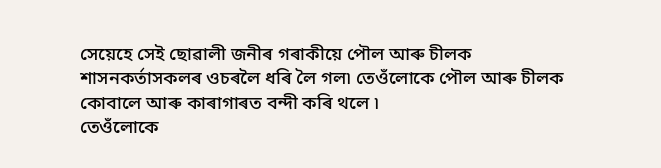সেয়েহে সেই ছোৱালী জনীৰ গৰাকীয়ে পৌল আৰু চীলক শাসনকৰ্তাসকলৰ ওচৰলৈ ধৰি লৈ গল৷ তেওঁলোকে পৌল আৰু চীলক কোবালে আৰু কাৰাগাৰত বন্দী কৰি থলে ৷
তেওঁলোকে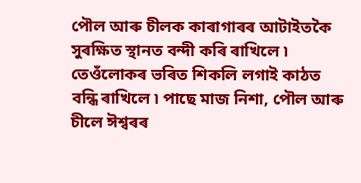পৌল আৰু চীলক কাৰাগাৰৰ আটাইতকৈ সুৰক্ষিত স্থানত বন্দী কৰি ৰাখিলে ৷ তেওঁলোকৰ ভৰিত শিকলি লগাই কাঠত বন্ধি ৰাখিলে ৷ পাছে মাজ নিশা, পৌল আৰু চীলে ঈশ্বৰৰ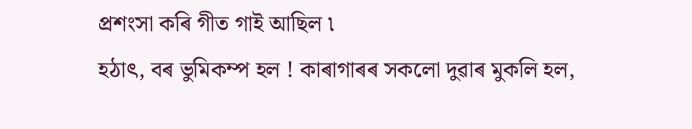প্ৰশংসা কৰি গীত গাই আছিল ৷
হঠাৎ, বৰ ভুমিকম্প হল ! কাৰাগাৰৰ সকলো দুৱাৰ মুকলি হল,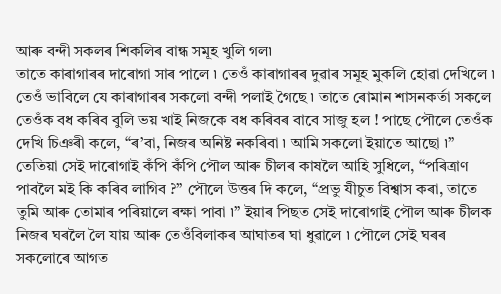আৰু বন্দী সকলৰ শিকলিৰ বান্ধ সমূহ খুলি গল৷
তাতে কাৰাগাৰৰ দাৰোগা সাৰ পালে ৷ তেওঁ কাৰাগাৰৰ দুৱাৰ সমূহ মুকলি হোৱা দেখিলে ৷ তেওঁ ভাবিলে যে কাৰাগাৰৰ সকলো বন্দী পলাই গৈছে ৷ তাতে ৰোমান শাসনকৰ্তা সকলে তেওঁক বধ কৰিব বুলি ভয় খাই নিজকে বধ কৰিবৰ বাবে সাজু হল ! পাছে পৌলে তেওঁক দেখি চিঞৰী কলে, “ৰ’বা, নিজৰ অনিষ্ট নকৰিবা ৷ আমি সকলো ইয়াতে আছো ৷”
তেতিয়া সেই দাৰোগাই কঁপি কঁপি পৌল আৰু চীলৰ কাষলৈ আহি সুধিলে, “পৰিত্ৰাণ পাবলৈ মই কি কৰিব লাগিব ?” পৌলে উত্তৰ দি কলে, “প্ৰভু যীচুত বিশ্বাস কৰা, তাতে তুমি আৰু তোমাৰ পৰিয়ালে ৰক্ষা পাবা ৷” ইয়াৰ পিছত সেই দাৰোগাই পৌল আৰু চীলক নিজৰ ঘৰলৈ লৈ যায় আৰু তেওঁবিলাকৰ আঘাতৰ ঘা ধুৱালে ৷ পৌলে সেই ঘৰৰ সকলোৰে আগত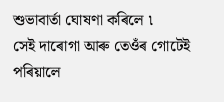শুভাবাৰ্তা ঘোষণা কৰিলে ৷
সেই দাৰোগা আৰু তেওঁৰ গোটেই পৰিয়ালে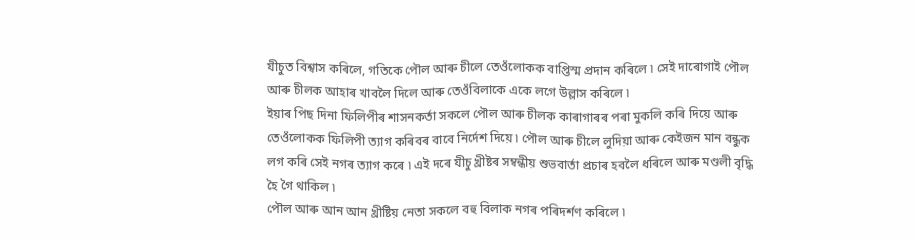যীচুত বিশ্বাস কৰিলে, গতিকে পৌল আৰু চীলে তেওঁলোকক বাপ্তিস্ম প্ৰদান কৰিলে ৷ সেই দাৰোগাই পৌল আৰু চীলক আহাৰ খাবলৈ দিলে আৰু তেওঁবিলাকে একে লগে উল্লাস কৰিলে ৷
ইয়াৰ পিছ দিনা ফিলিপীৰ শাসনকৰ্তা সকলে পৌল আৰু চীলক কাৰাগাৰৰ পৰা মুকলি কৰি দিয়ে আৰু তেওঁলোকক ফিলিপী ত্যাগ কৰিবৰ বাবে নিৰ্দেশ দিয়ে ৷ পৌল আৰু চীলে লুদিয়া আৰু কেইজন মান বন্ধুক লগ কৰি সেই নগৰ ত্যাগ কৰে ৷ এই দৰে যীচু খ্ৰীষ্টৰ সম্বন্ধীয় শুভবাৰ্তা প্ৰচাৰ হবলৈ ধৰিলে আৰু মণ্ডলী বৃদ্ধি হৈ গৈ থাকিল ৷
পৌল আৰু আন আন খ্ৰীষ্টিয় নেতা সকলে বহু বিলাক নগৰ পৰিদৰ্শণ কৰিলে ৷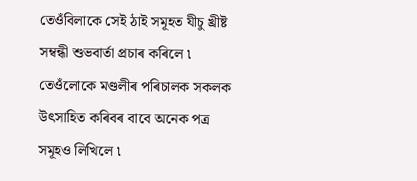তেওঁবিলাকে সেই ঠাই সমূহত যীচু খ্ৰীষ্ট সম্বন্ধী শুভবাৰ্তা প্ৰচাৰ কৰিলে ৷ তেওঁলোকে মণ্ডলীৰ পৰিচালক সকলক উৎসাহিত কৰিবৰ বাবে অনেক পত্ৰ সমূহও লিখিলে ৷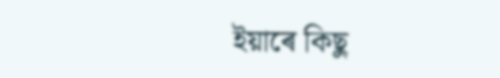ইয়াৰে কিছু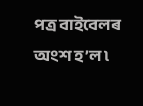পত্ৰ বাইবেলৰ অংশ হ’ল ৷